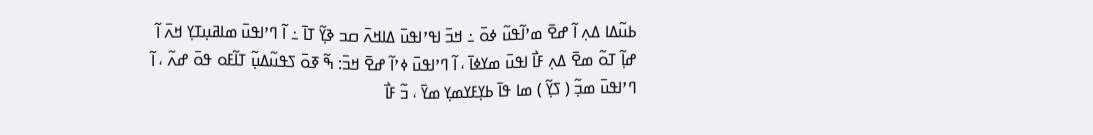ߕߎ߬ߡߊ ߡߍ߲ ߊ߬ ߝߐ߫ ߘߴߊ߬ߟߎ߬ ߦߋ߫ ߸ ߞߏ߫ ߊߟߴߊߟߎ߫ ߡߊߞߍ߫ ߛߏ ߢߌ߲߬ ߠߊ߫ ߸ ߊ߬ ߣߴߊߟߎ߫ ߘߊߥߎ߲ߠߌ߲ ߞߍ߫ ߊ߬ ߝߊ߲߬ ߠߋ߬ ߘߐ߫ ߡߍ߲ ߓߊ߯ ߊߟߎ߫ ߘߌߦߊ߫ ، ߊ߬ ߣߴߊߟߎ߫ ߦߴߊ߬ ߝߐ߫ ߞߏ߫: ߒ߬ ߧߋ߫ ߖߟߎ߬ߡߎ߲߬ ߠߊ߬ߓߋ ߟߋ߫ ߝߍ߬ ، ߊ߬ ߣߴߊߟߎ߫ ߘߏ߲߬ ( ߖߌ߲߬ ) ߘߊ ߟߊ߫ ߕߌ߲ߓߌߘߌ߲ ߘߌ߫ ، ߏ߬ ߓߊ߯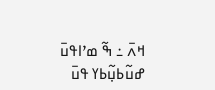ߞߍ߫ ߸ ߒ߬ ߘߴߊߟߎ߫ ߝߎ߬ߕߎ߲߬ߕߌ ߟߎ߫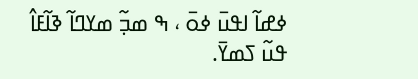ߦߝߊ߬ ߊߟߎ߫ ߦߋ߫ ، ߒ ߘߏ߲߬ ߘߌߣߊ߬ ߢߊ߬ߓߊ߮ ߟߎ߬ ߖߘߌ߫.